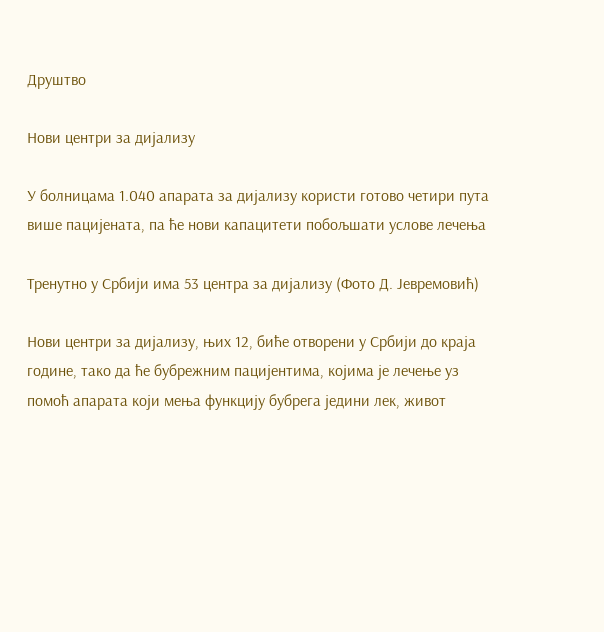Друштво

Нови центри за дијализу

У болницама 1.040 апарата за дијализу користи готово четири пута више пацијената, па ће нови капацитети побољшати услове лечења

Тренутно у Србији има 53 центра за дијализу (Фото Д. Јевремовић)

Нови центри за дијализу, њих 12, биће отворени у Србији до краја године, тако да ће бубрежним пацијентима, којима је лечење уз помоћ апарата који мења функцију бубрега једини лек, живот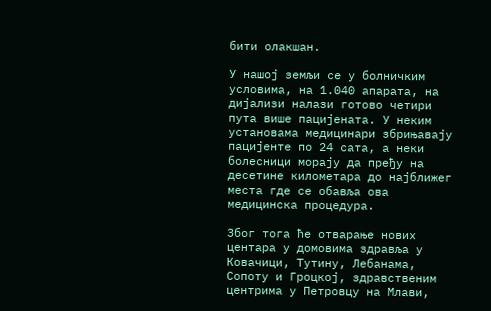бити олакшан.

У нашој земљи се у болничким условима, на 1.040 апарата, на дијализи налази готово четири пута више пацијената. У неким установама медицинари збрињавају пацијенте по 24 сата, а неки болесници морају да пређу на десетине километара до најближег места где се обавља ова медицинска процедура.

Због тога ће отварање нових центара у домовима здравља у Ковачици, Тутину, Лебанама, Сопоту и Гроцкој, здравственим центрима у Петровцу на Млави,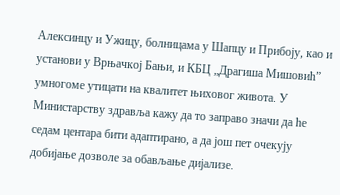Aлексинцу и Ужицу, болницама у Шапцу и Прибоју, као и установи у Врњачкој Бањи, и КБЦ „Драгиша Мишовић” умногоме утицати на квалитет њиховог живота. У Министарству здравља кажу да то заправо значи да ће седам центара бити адаптирано, а да још пет очекују добијање дозволе за обављање дијализе.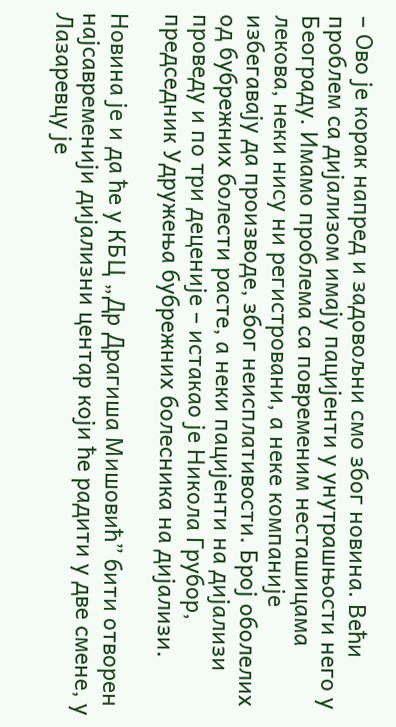– Ово је корак напред и задовољни смо због новина. Већи проблем са дијализом имају пацијенти у унутрашњости него у Београду. Имамо проблема са повременим несташицама лекова, неки нису ни регистровани, а неке компаније избегавају да производе, због неисплативости. Број оболелих од бубрежних болести расте, а неки пацијенти на дијализи проведу и по три деценије – истакао је Никола Грубор, председник Удружења бубрежних болесника на дијализи.

Новина је и да ће у КБЦ „Др Драгиша Мишовић” бити отворен најсавременији дијализни центар који ће радити у две смене, у Лазаревцу је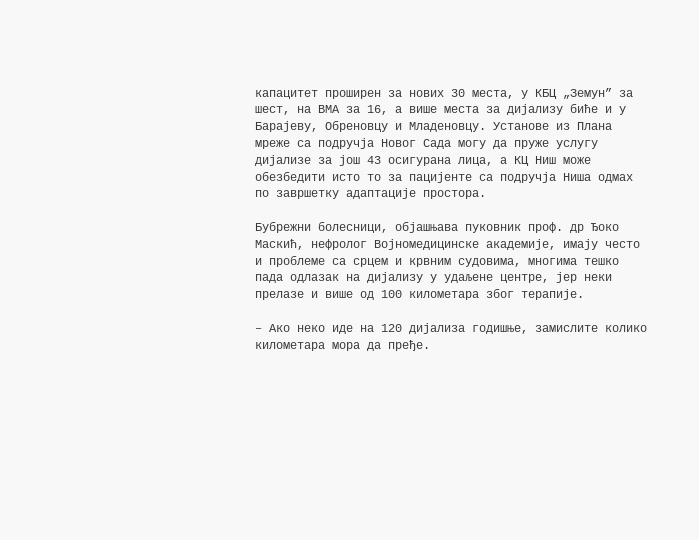капацитет проширен за нових 30 места, у КБЦ „Земун” за шест, на ВМА за 16, а више места за дијализу биће и у Барајеву, Обреновцу и Младеновцу. Установе из Плана мреже са подручја Новог Сада могу да пруже услугу дијализе за још 43 осигурана лица, а КЦ Ниш може обезбедити исто то за пацијенте са подручја Ниша одмах по завршетку адаптације простора.

Бубрежни болесници, објашњава пуковник проф. др Ђоко Маскић, нефролог Војномедицинске академије, имају често и проблеме са срцем и крвним судовима, многима тешко пада одлазак на дијализу у удаљене центре, јер неки прелазе и више од 100 километара због терапије.

– Ако неко иде на 120 дијализа годишње, замислите колико километара мора да пређе.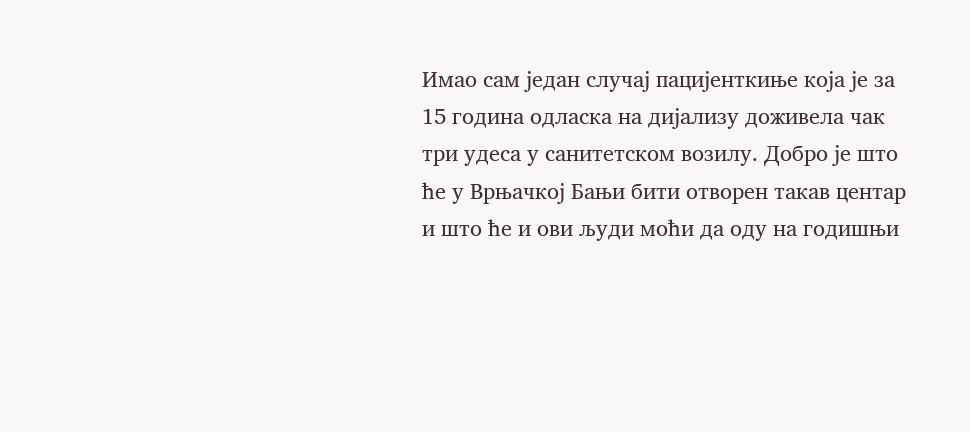Имао сам један случај пацијенткиње која је за 15 година одласка на дијализу доживела чак три удеса у санитетском возилу. Добро је што ће у Врњачкој Бањи бити отворен такав центар и што ће и ови људи моћи да оду на годишњи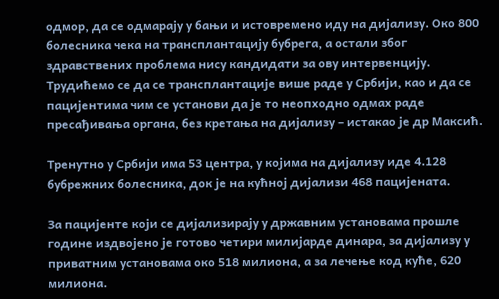одмор, да се одмарају у бањи и истовремено иду на дијализу. Око 800 болесника чека на трансплантацију бубрега, а остали због здравствених проблема нису кандидати за ову интервенцију. Трудићемо се да се трансплантације више раде у Србији, као и да се пацијентима чим се установи да је то неопходно одмах раде пресађивања органа, без кретања на дијализу – истакао је др Максић.

Тренутно у Србији има 53 центра, у којима на дијализу иде 4.128 бубрежних болесника, док је на кућној дијализи 468 пацијената.

За пацијенте који се дијализирају у државним установама прошле године издвојено је готово четири милијарде динара, за дијализу у приватним установама око 518 милиона, а за лечење код куће, 620 милиона.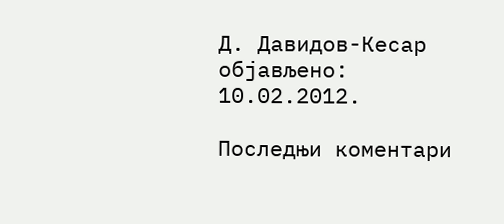Д. Давидов-Кесар
објављено: 10.02.2012.

Последњи коментари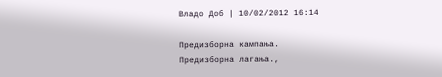Владо Доб | 10/02/2012 16:14

Предизборна кампања.
Предизборна лагања.,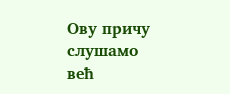Ову причу слушамо већ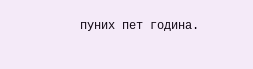пуних пет година.